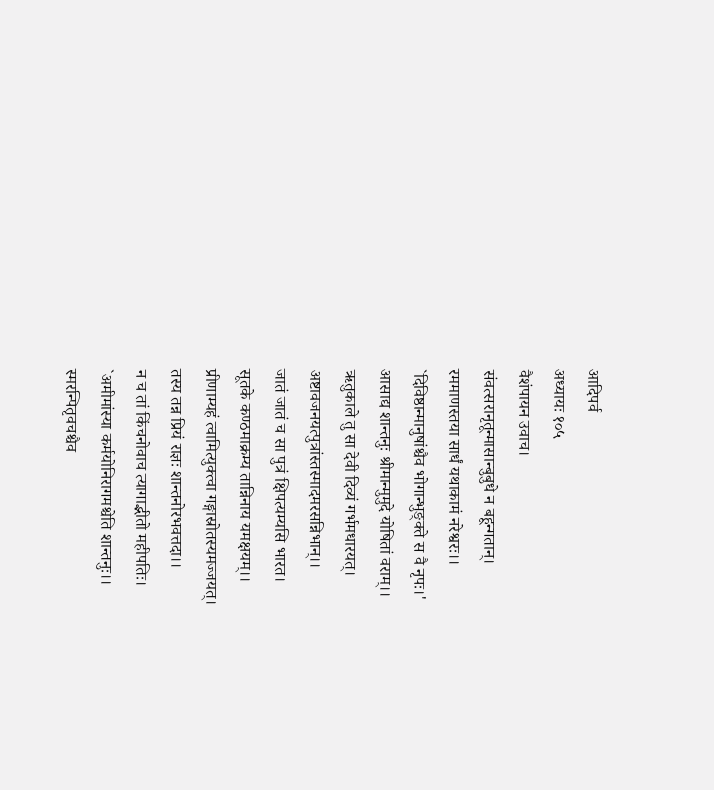आदिपर्व
अध्यायः १०५
वैशंपायन उवाच।
संवत्सरानृतून्मासान्बुबुधे न बहून्गतान्।
रममाणस्तया सार्धं यथाकामं नरेश्वरः।।
`दिविष्ठान्मानुषांश्चैव भोगान्भुङ्क्ते स वै नृपः।'
आसाद्य शान्तनुः श्रीमान्मुमुदे योषितां वराम्।।
ऋतुकाले तु सा देवी दिव्यं गर्भमधारयत्।
अष्टावजनयत्पुत्रांस्तस्मादमरसन्निभान्।।
जातं जातं च सा पुत्रं क्षिपत्यम्यसि भारत।
सूतके कण्ठमाक्रम्य तान्निनाय यमक्षयम्।।
प्रीणाम्यहं त्वामित्युक्त्वा गङ्गास्रोतस्यमज्जयत्।
तस्य तन्न प्रियं राज्ञः शान्तनोरभवत्तदा।।
न च तां किंचनोवाच त्यागाद्भीतो महीपतिः।
`अमीमांस्या कर्मयोनिरागमश्चेति शान्तनुः।।
स्मरन्पितृवचश्चैव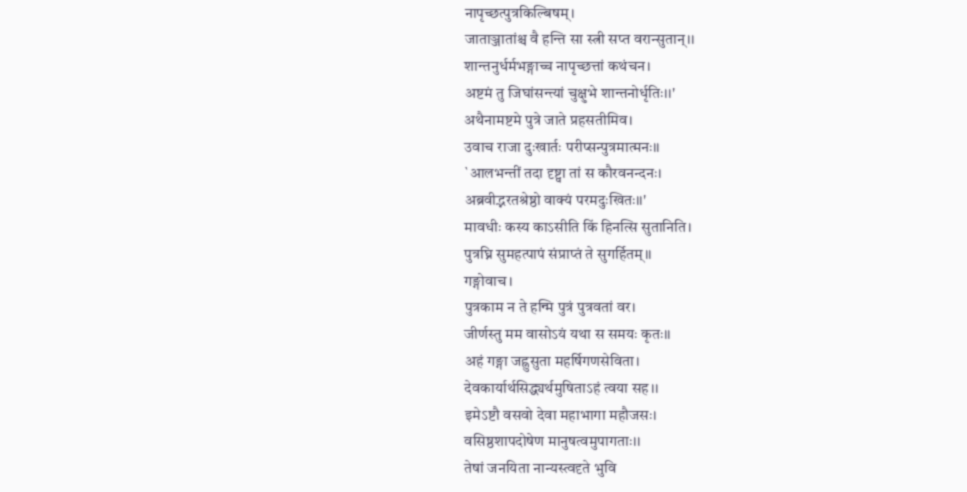नापृच्छत्पुत्रकिल्बिषम्।
जाताञ्जातांश्च वै हन्ति सा स्त्री सप्त वरान्सुतान्।।
शान्तनुर्धर्मभङ्गाच्च नापृच्छत्तां कथंचन।
अष्टमं तु जिघांसन्त्यां चुक्षुभे शान्तनोर्धृतिः।।'
अथैनामष्टमे पुत्रे जाते प्रहसतीमिव।
उवाच राजा दुःखार्तः परीप्सन्पुत्रमात्मनः।।
`आलभन्तीं तदा दृष्ट्वा तां स कौरवनन्दनः।
अब्रवीद्भरतश्रेष्ठो वाक्यं परमदुःखितः।।'
मावधीः कस्य काऽसीति किं हिनत्सि सुतानिति।
पुत्रघ्नि सुमहत्पापं संप्राप्तं ते सुगर्हितम्।।
गङ्गोवाच।
पुत्रकाम न ते हन्मि पुत्रं पुत्रवतां वर।
जीर्णस्तु मम वासोऽयं यथा स समयः कृतः।।
अहं गङ्गा जह्नुसुता महर्षिगणसेविता।
देवकार्यार्थसिद्ध्यर्थमुषिताऽहं त्वया सह।।
इमेऽष्टौ वसवो देवा महाभागा महौजसः।
वसिष्ठशापदोषेण मानुषत्वमुपागताः।।
तेषां जनयिता नान्यस्त्वदृते भुवि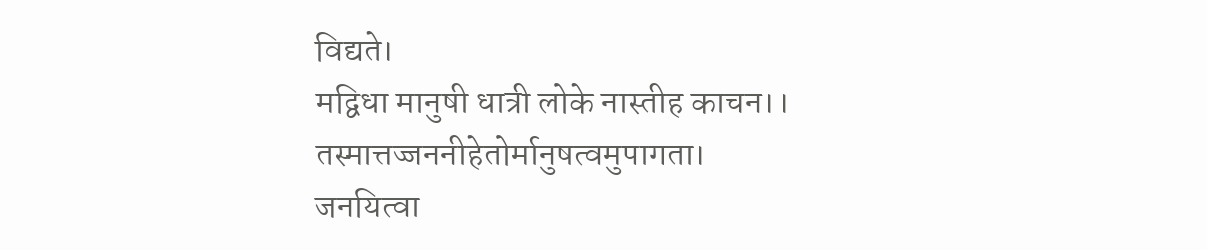विद्यते।
मद्विधा मानुषी धात्री लोके नास्तीह काचन।।
तस्मात्तज्जननीहेतोर्मानुषत्वमुपागता।
जनयित्वा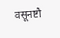वसूनष्टौ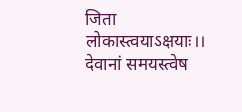जिता लोकास्त्वयाऽक्षयाः।।
देवानां समयस्त्वेष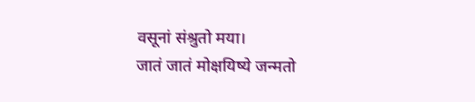वसूनां संश्रुतो मया।
जातं जातं मोक्षयिष्ये जन्मतो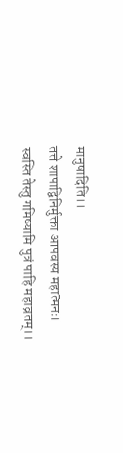मानुषादिति।।
तत्ते शापाद्विनिर्मुक्ता आपवस्य महात्मनः।
स्वस्ति तेस्तु गमिष्यामि पुत्रं पाहि महाव्रतम्।।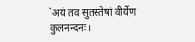`अयं तव सुतस्तेषां वीर्येण कुलनन्दनः।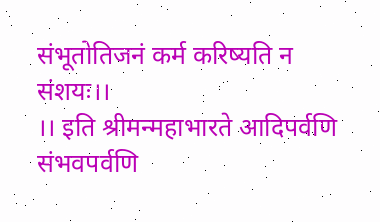संभूतोतिजनं कर्म करिष्यति न संशयः।।
।। इति श्रीमन्महाभारते आदिपर्वणि संभवपर्वणि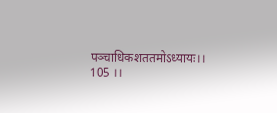पञ्चाधिकशततमोऽध्यायः।। 105 ।।